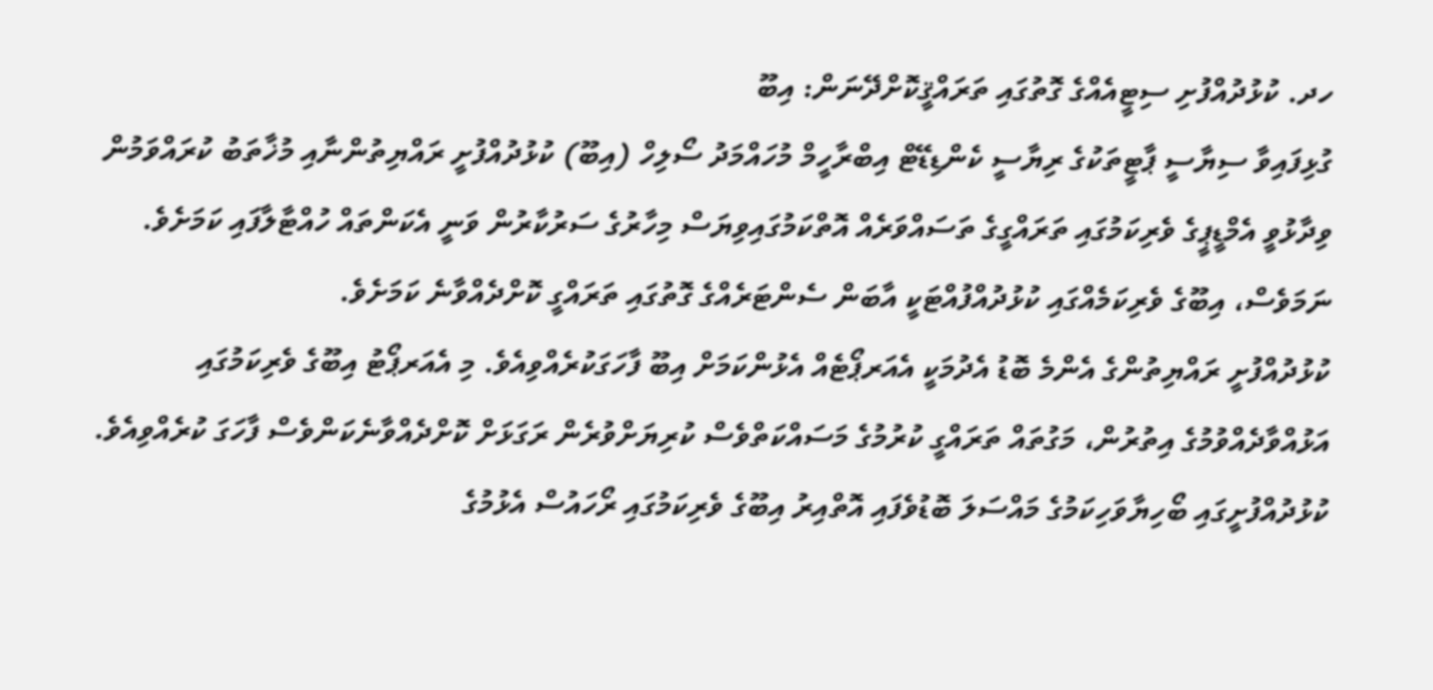ހދ. ކުޅުދުއްފުށި ސިޓީއެއްގެ ގޮތުގައި ތަރައްޤީކޮށްދޭނަން: އިބޫ
ގުޅިފައިވާ ސިޔާސީ ޕާޓީތަކުގެ ރިޔާސީ ކެންޑިޑޭޓް އިބްރާހީމް މުހައްމަދު ސޯލިހް (އިބޫ) ކުޅުދުއްފުށީ ރައްޔިތުންނާއި މުޚާތަބު ކުރައްވަމުން ވިދާޅުވީ އެމްޑީޕީގެ ވެރިކަމުގައި ތަރައްގީގެ ތަސައްވަރެއް އޮތްކަމުގައިވިޔަސް މިހާރުގެ ސަރުކާރުން ވަނީ އެކަންތައް ހުއްޓާލާފައި ކަމަށެވެ. ނަމަވެސް، އިބޫގެ ވެރިކަމެއްގައި ކުޅުދުއްފުއްޓަކީ އާބަން ސެންޓަރެއްގެ ގޮތުގައި ތަރައްގީ ކޮށްދެއްވާނެ ކަމަށެވެ.
ކުޅުދުއްފުށީ ރައްޔިތުންގެ އެންމެ ބޮޑު އެދުމަކީ އެއަރޕޯޓެއް އެޅުންކަމަށް އިބޫ ފާހަގަކުރެއްވިއެވެ. މި އެއަރޕޯޓު އިބޫގެ ވެރިކަމުގައި އަޅުއްވާދެއްވުމުގެ އިތުރުން، މަގުތައް ތަރައްގީ ކުރުމުގެ މަސައްކަތްވެސް ކުރިޔަށްވުރެން ރަގަޅަށް ކޮށްދެއްވާނެކަންވެސް ފާހަގަ ކުރެއްވިއެވެ.
ކުޅުދުއްފުށީގައި ބޯހިޔާވަހިކަމުގެ މައްސަލަ ބޮޑުވެފައި އޮތްއިރު އިބޫގެ ވެރިކަމުގައި ރޯހައުސް އެޅުމުގެ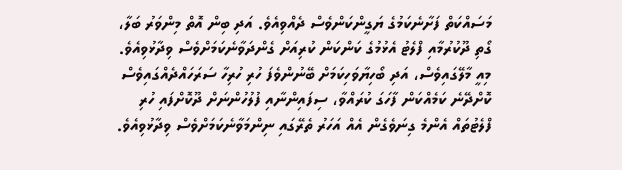މަސައްކަތް ފަށާނެކަމުގެ ޔަގީންކަންވެސް ދެއްވިއެވެ. އަދި ބިން އޮތް މިންވަރު ބަލާ، ގޯތި ދޫކުރުމާއި ފްލެޓު އެޅުމުގެ ކަންކަން ކުރިއަށް ގެންދަވާނެކަމަށްވެސް ވިދާޅުވިއެވެ. މިއީ މާލޭގައިވެސް، އަދި ބޯހިޔާވަހިކަމަށް ބޭނުންވެފަ ހުރި ހުރިހާ ސަރަހައްދެއްގައިވެސް ކޮށްދޭނެ ކަމެއްކަން ފާހަގަ ކުރައްވާ، ސިފައިންނާއި ފުލުހުންނަށް ދޫކޮށްފައި ހުރި ފްލެޓުތައް އެންމެ ގިނަވެގެން އެއް އަހަރު ތެރޭގައި ނިންމަވާނެކަމަށްވެސް ވިދާޅުވިއެވެ.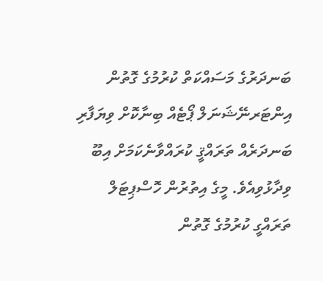ބަނދަރުގެ މަސައްކަތް ކުރުމުގެ ގޮތުން އިންޓަރނޭޝަނަލް ޕޯޓެއް ބިނާކޮށް ވިޔަފާރި ބަނދަރެއް ތަރައްޤީ ކުރައްވާނެކަމަށް އިބޫ ވިދާޅުވިއެވެ. މީގެ އިތުރުން ހޮސްޕިޓަލް ތަރައްގީ ކުރުމުގެ ގޮތުން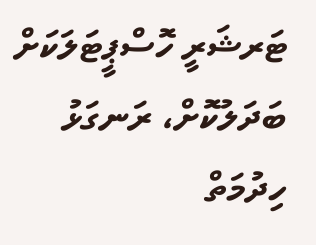ޓަރޝަރީ ހޮސްޕީޓަލަކަށް ބަދަލުކޮށް، ރަނގަޅު ހިދުމަތް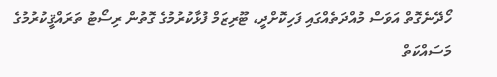ހޯދޭނެގޮތް އަވަސް މުއްދަތެއްގައި ފަހިކޮށްދީ، ޓޫރިޒަމް ފުޅާކުރުމުގެ ގޮތުން ރިސޯޓު ތަރައްޤީކުރުމުގެ މަސައްކަތް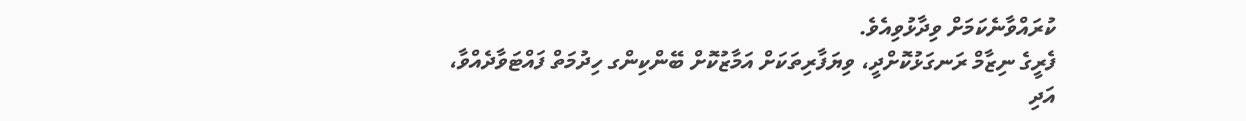ކުރައްވާނެކަމަށް ވިދާޅުވިއެވެ.
ފެރީގެ ނިޒާމް ރަނގަޅުކޮށްދީ، ވިޔަފާރިތަކަށް އަމާޒުކޮށް ބޭންކިންގ ހިދުމަތް ފައްޓަވާދެއްވާ، އަދި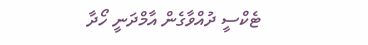ޓެކްސީ ދުއްވާގެން އާމްދަނީ ހޯދާ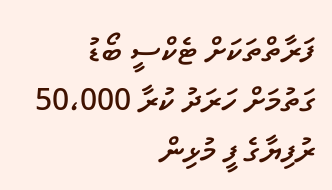ފަރާތްތަކަށް ޓެކްސީ ބޯޑު ގަތުމަށް ހަރަދު ކުރާ 50،000 ރުފިޔާގެ ފީ މުޅިން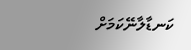ކަނޑާލާނޭކަމަށް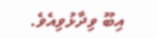އިބޫ ވިދާޅުވިއެވެ.